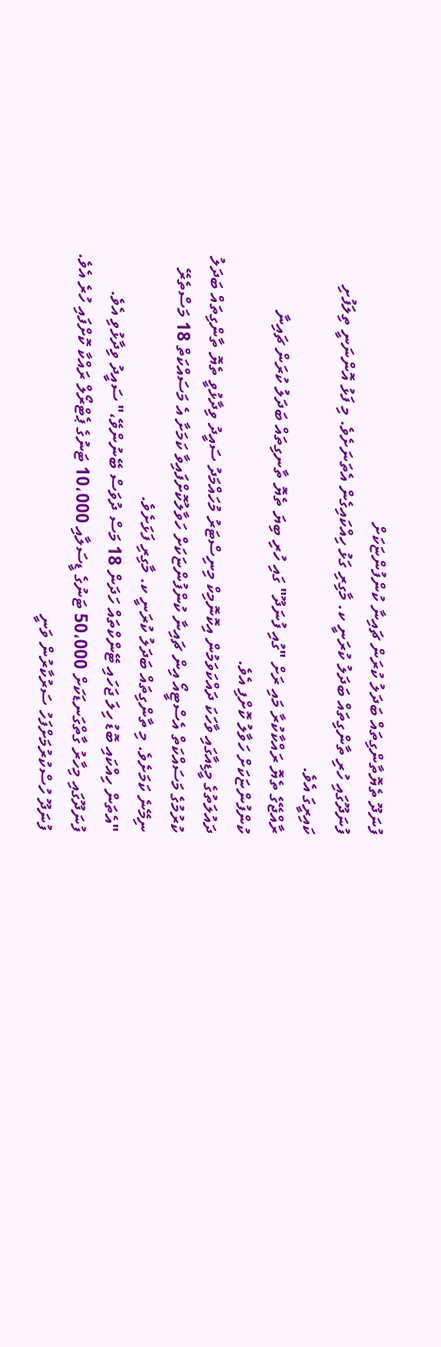ފުނަދޫ ތެޔޮތާންގިތައް ބަދަލު ކުރަން ޗައިނާ ކުންފުންޏަކަށް
ފުނަދޫގައި ހުރި ތާންގިތައް ބަދަލު ކުރަނީ ކ. މާގިރި ގަޅު ހިއްކައިގެން އެތަނަށެވެ. މި ފަޅު އޮންނަނީ ތިލަފުށި ކައިރީގަ އެވެ.
ރާއްޖޭގެ ތެޔޮ ރައްކާކުރާ މައި ރަށް "ގުއި ފުނަދޫ" ގައި ހުރި ބިޔަ ތެޔޮ ތާނގިތައް ބަދަލު ކުރަން ޗައިނާ ކުންފުންޏަކަށް ހަވާލު ކޮށްފި އެވެ.
ދައުލަތުގެ މީޑިއާގައި ވާހަކަ ދައްކަވަމުން އިކޮނޮމިކް މިނިސްޓަރު މުހައްމަދު ސައީދު ވިދާޅުވީ ތެޔޮ ތާންގިތައް ބަދަލު ކުރުމުގެ މަސައްކަތް އެސްޓީއޯ އިން ޗައިނާ ކުންފުންޏަކަށް ހަވާލުކޮށްފައިވާ ކަމަށާ އެ މަސައްކަތް 18 މަސްތެރޭ ނިމޭނެ ކަމަށެވެ. މި ތާންގިތައް ބަދަލު ކުރަނީ ކ. މާގިރި ފަޅަށެވެ.
"އެތަން ހިއްކައި ބޮޑު ހިލަ ޖަހައި ޓޭންކްތައް ހަދަން 18 މަސް ދުވަސް ބޭނުންވޭ،" ސައީދު ވިދާޅުވި އެވެ.
ފުނަދޫގައި މިހާރު ގާތްގަނޑަކަށް 50،000 ޓަނުގެ ޑީސަލާއި 10،000 ޓަނުގެ ޕެޓްރޯލް ރައްކާ ކޮށްފައި ހުރެ އެވެ.
ފުނަދޫ ހުސްކުރުމަށްފަހު ސަރުކާރުން ވަނީ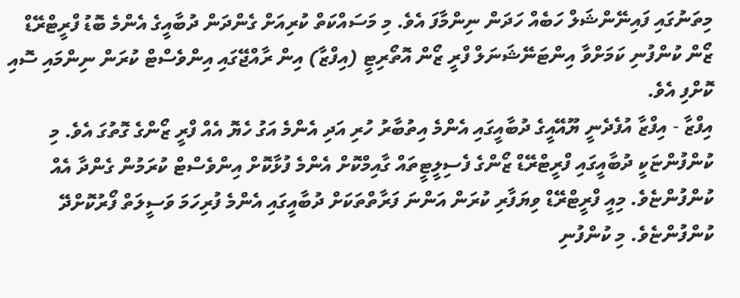މިތަނުގައި ފައިނޭންޝަލް ހަބެއް ހަދަން ނިންމާފަ އެވެ. މި މަސައްކަތް ކުރިއަށް ގެންދަން ދުބާއީގެ އެންމެ ބޮޑު ފްރީޓްރޭޑް ޒޯން ކުންފުނި ކަމަށްވާ އިންޓަނޭޝަނަލް ފްރީ ޒޯން އޮތޯރިޓީ (އިފްޒާ) އިން ރާއްޖޭގައި އިންވެސްޓް ކުރަން ނިންމައި ސޮއި ކޮށްފި އެވެ.
އިފްޒާ - އިފްޒާ އުފެދެނީ ޔޫއޭއީގެ ދުބާއީގައި އެންމެ އިތުބާރު ހުރި އަދި އެންމެ އަގު ހެޔޮ އެއް ފްރީ ޒޯންގެ ގޮތުގަ އެވެ. މި ކުންފުންޏަކީ ދުބާއީގައި ފްރީޓްރޭޑް ޒޯންގެ ފެސިލީޓީތައް ގާއިމްކޮށް އެންމެ ފުޅާކޮށް އިންވެސްޓް ކުރަމުން ގެންދާ އެއް ކުންފުންޏެވެ. މިއީ ފްރީޓްރޭޑް ވިޔަފާރި ކުރަން އަންނަ ފަރާތްތަކަށް ދުބާއީގައި އެންމެ ފުރިހަމަ ވަސީލަތް ފޯރުކޮށްދޭ ކުންފުންޏެވެ. މި ކުންފުނި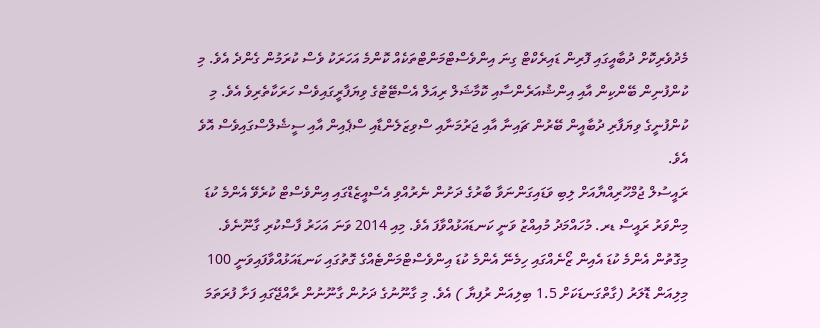މެދުވެރިކޮށް ދުބާއީގައި ފޮރިން ޑައިރެކްޓް ގިނަ އިންވެސްޓްމަންޓްތަކެއް ކޮންމެ އަހަރަކު ވެސް ކުރަމުން ގެންދެ އެވެ. މި ކުންފުނިން ބޭންކިން އާއި އިންޝުއަރެންސާއި ކޮމާޝަލް ރިއަލް އެސްޓޭޓުގެ ވިޔަފާރީގައިވެސް ހަރަކާތެރިވެ އެވެ. މި ކުންފުނީގެ ވިޔަފާރި ދުބާއީން ބޭރުން ޗައިނާ އާއި ޖަރުމަނާއި ސްވިޒަލެންޑާއި ސްޕެއިން އާއި ސީޝެލްސްގައިވެސް އޮވެ އެވެ.
ރައީސުލް ޖުމްހޫރިއްޔާއަށް ލިބި ވަޑައިގަންނަވާ ބާރުގެ ދަށުން ނެރުއްވި އެސްއީޒެޑްގައި އިންވެސްޓް ކުރެވޭ އެންމެ ކުޑަ މިންވަރު ރައީސް ޑރ. މުހައްމަދު މުއިއްޒު ވަނީ ކަނޑައަޅުއްވާފަ އެވެ. މިއި 2014 ވަނަ އަހަރު ފާސްކުރި ގާނޫނެވެ. މިގޮތުން އެންމެ ކުޑަ އެއިން ޒޯނެއްގައި ހިމެނޭ އެންމެ ކުޑަ އިންވެސްޓްމަންޓެއްގެ ގޮތުގައި ކަނޑައަޅުއްވާފައިވަނީ 100 މިލިއަން ޑޮލަރު (ގާތްގަނޑަކަށް 1.5 ބިލިއަން ރުފިޔާ ) އެވެ. މި ގާނޫނުގެ ދަށުން ގާނޫނުން ރާއްޖޭގައި ފަށާ ފުރަތަމަ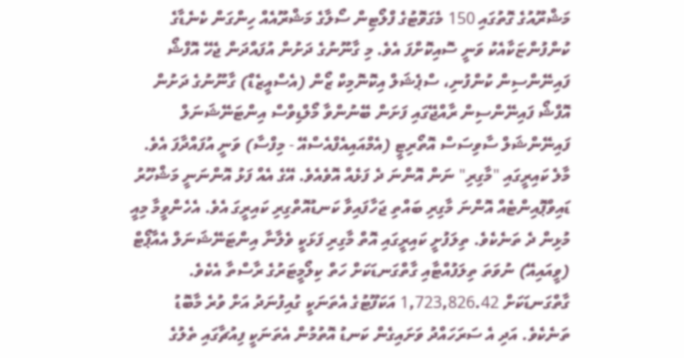މަޝްރޫއުގެ ގޮތުގައި 150 މެގަވޮޓުގެ ފްލޯޓިން ސޯލާގެ މަޝްރޫއެއް ހިންގަން ކެނެޑާގެ ކުންފުންޏަކާއެކު ވަނީ ސޮއިކޮށްފަ އެވެ. މި ގާނޫނުގެ ދަށުން އުފައްދަން ޖެހޭ އޮފްޝޯ ފައިނޭންސިން ކުންފުނި، ސްޕެޝަލް އިކޮނޮމިކް ޒޯން (އެސްއީޒެޑް) ގާނޫނުގެ ދަށުން އޮފްޝޯ ފައިނޭންސިން ރާއްޖޭގައި ފަށަން ބޭނުންވާ މޯލްޑިވްސް އިންޓަނޭޝަނަލް ފައިނޭންޝަލް ސާވިސަސް އޮތޯރިޓީ (އެމްއައިއެފްއެސްއޭ - މިފްސާ) ވަނީ އުފައްދާފަ އެވެ.
މާލެ ކައިރީގައި "މާގިރި" ނަން އޮންނަ ދެ ފަޅެއް އޮވެއެވެ. އޭގެ އެއް ފަޅު އޮންނަނީ މަޝްހޫރު ޑައިވްޕޮއިންޓެއް އޮންނަ މާގިރި ބައްތި ޖަހާފައިވާ ކަނޑުއޮތްގިރި ކައިރީގަ އެވެ. އެހެންވީމާ މިއީ މުޅިން ދެ ތަނެކެވެ. ތިލަފުށީ ކައިރީގައި އޮތް މާގިރި ފަޅަކީ ވެލާނާ އިންޓަނޭޝަނަލް އެއާޕޯޓް (ވީއައިއޭ) ނުވަތަ ތިލަފުއްޓާއި ގާތްގަނޑަކަށް ހަތް ކިލޯމީޓަރުގެ ރާސްތާ އެކެވެ. ގާތްގަނޑަކަށް 1,723,826.42 އަކަފޫޓުގެ އެތަނަކީ ގުއިފުނަދު އަށް ވުރެ މާބޮޑު ތަނެކެވެ. އަދި އެ ސަރަހައްދު ވަށައިގެން ކަނޑު އޮތުމުން އެތަނަކީ ފިއުޗާގައި ތެލުގެ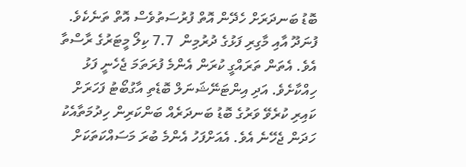ބޮޑު ބަނދަރަށް ހެދޭން އޮތް ފުރުސަތުވެސް އޮތް ތަނެކެވެ. ފުނަދޫ އާއި މާގިރި ފަޅުގެ ދުރުމިން  7.7 ކިލޯ މީޓަރުގެ ރާސްތާ އެވެ. އެތަން ތަރައްގީ ކުރަން އެންމެ ފުރަތަމަ ޖެހެނީ ފަޅު ހިއްކާށެވެ. އަދި އިންޓަނޭޝަނަލް ބޮޑެތި އާގުބޯޓު ފަހަރަށް ކައިރި ކުރެވޭ ވަރުގެ ބޮޑު ބަނދަރެއް ބަންކަރިން ހިދުމަތާއެކު ހަދަން ޖެހޭނެ އެވެ. އެއަށްފަހު އެންމެ ބުރަ މަސައްކަތަކަށް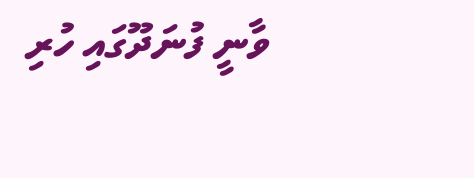ވާނީ ފުނަދޫގައި ހުރި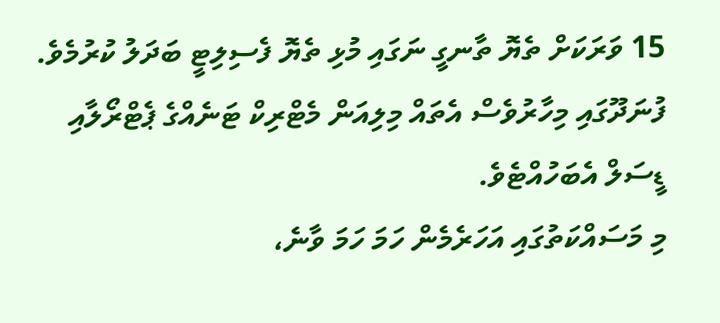15 ވަރަކަށް ތެޔޮ ތާނގީ ނަގައި މުޅި ތެޔޮ ފެސިލިޓީ ބަދަލު ކުރުމެވެ. ފުނަދޫގައި މިހާރުވެސް އެތައް މިލިއަން މެޓްރިކް ޓަނެއްގެ ޕެޓްރޯލާއި ޑީސަލް އެބަހުއްޓެވެ.
މި މަސައްކަތުގައި އަހަރެމެން ހަމަ ހަމަ ވާނެ،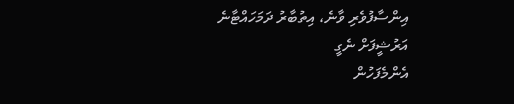އިންސާފުވެރި ވާނެ، އިތުބާރު ދަމަހައްޓާނެ
އަރުޝީފަށް ނެގީ
އެންމެފަހުން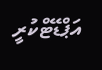އަޕްޑޭޓްކުރީ